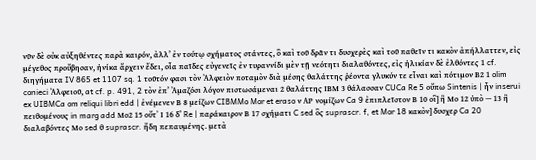νῦν δὲ οὐκ αὐξηθέντες παρὰ καιρόν, ἀλλ’ ἐν τούτῳ σχήματος στάντες, ὃ καὶ τοῦ δρᾶν τι δυσχερὲς καὶ τοῦ παθεῖν τι κακὸν ἀπήλλαττεν, εἰς μέγεθος προὔβησαν, ἡνίκα ἄρχειν ἔδει, οἶα παῖδες εὐγενεῖς ἐν τυραννίδι μὲν τῇ νεότητι διαλαθόντες, εἰς ἡλικίαν δὲ ἐλθόντες 1 cf. διηγήματα IV 865 et 1107 sq. 1 τοῦτόν φασι τὸν Ἀλφειὸν ποταμὸν διὰ μέσης θαλάττης ῥέοντα γλυκύν τε εἶναι καὶ πότιμον Β2 1 olim conieci Ἀλφειοῦ, at cf. p. 491, 2 τὸν ἐπ’ Ἀμαζόσι λόγον πιστωσάμεναι 2 θαλάττης ΙΒΜ 3 θάλασσαν CUCa Re 5 οὔπω Sintenis | ἦν inserui ex UIBMCa om reliqui libri edd | ἐνέμενεν Β 8 μείζων CIBMMo Mor et eraso ν ΑΡ νομίζων Ca 9 ἐπιπλεῖστον Β 10 οἳ] ἢ Μο 12 ὑπὸ — 13 ἢ πειθομένους in marg add Μο2 15 οὔτ᾿ Ι 16 δ’ Re | παράκαιρον Β 17 σχήματι C sed ὃς suprascr. f, et Mor 18 κακὸν] δυσχερ Ca 20 διαλαβόντες Μο sed θ suprascr. ἤδη πεπαυμένης. μετὰ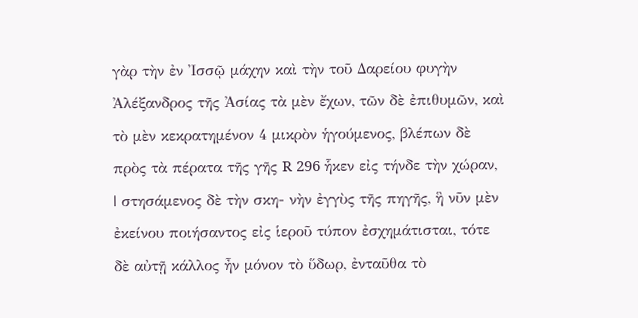γὰρ τὴν ἐν Ἰσσῷ μάχην καὶ τὴν τοῦ Δαρείου φυγὴν Ἀλέξανδρος τῆς Ἀσίας τὰ μὲν ἔχων, τῶν δὲ ἐπιθυμῶν, καὶ τὸ μὲν κεκρατημένον 4 μικρὸν ἡγούμενος, βλέπων δὲ πρὸς τὰ πέρατα τῆς γῆς R 296 ἧκεν εἰς τήνδε τὴν χώραν, | στησάμενος δὲ τὴν σκη- νὴν ἐγγὺς τῆς πηγῆς, ἣ νῦν μὲν ἐκείνου ποιήσαντος εἰς ἱεροῦ τύπον ἐσχημάτισται, τότε δὲ αὐτῇ κάλλος ἦν μόνον τὸ ὕδωρ, ἐνταῦθα τὸ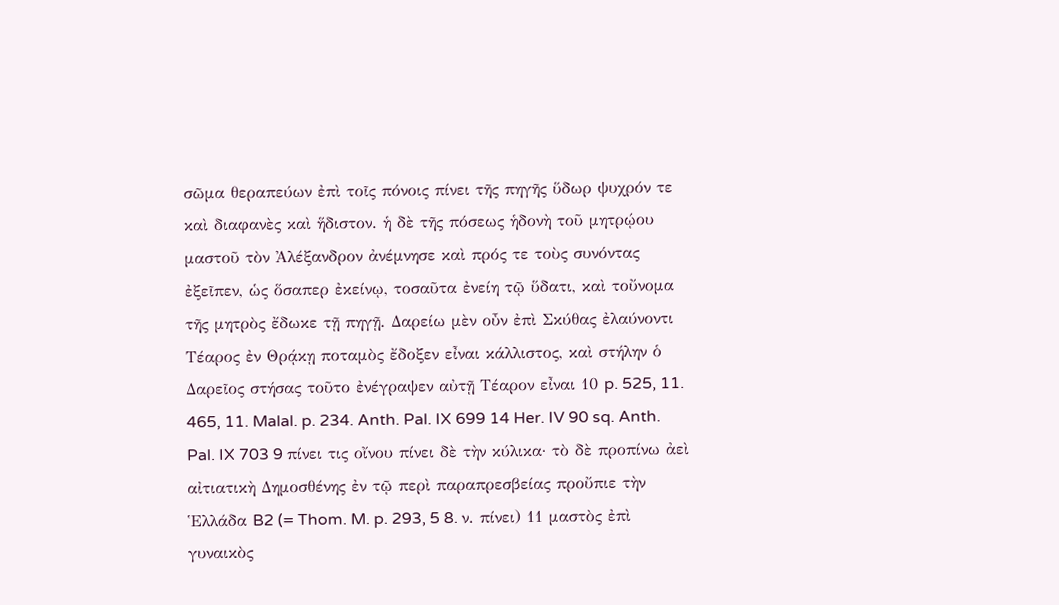σῶμα θεραπεύων ἐπὶ τοῖς πόνοις πίνει τῆς πηγῆς ὕδωρ ψυχρόν τε καὶ διαφανὲς καὶ ἥδιστον. ἡ δὲ τῆς πόσεως ἡδονὴ τοῦ μητρῴου μαστοῦ τὸν Ἀλέξανδρον ἀνέμνησε καὶ πρός τε τοὺς συνόντας ἐξεῖπεν, ὡς ὅσαπερ ἐκείνῳ, τοσαῦτα ἐνείη τῷ ὕδατι, καὶ τοὔνομα τῆς μητρὸς ἔδωκε τῇ πηγῇ. Δαρείω μὲν οὖν ἐπὶ Σκύθας ἐλαύνοντι Τέαρος ἐν Θρᾴκῃ ποταμὸς ἔδοξεν εἶναι κάλλιστος, καὶ στήλην ὁ Δαρεῖος στήσας τοῦτο ἐνέγραψεν αὐτῇ Τέαρον εἶναι 10 p. 525, 11. 465, 11. Malal. p. 234. Anth. Pal. IX 699 14 Her. IV 90 sq. Anth. Pal. IX 703 9 πίνει τις οἴνου πίνει δὲ τὴν κύλικα· τὸ δὲ προπίνω ἀεὶ αἰτιατικὴ Δημοσθένης ἐν τῷ περὶ παραπρεσβείας προὔπιε τὴν Ἑλλάδα B2 (= Thom. M. p. 293, 5 8. ν. πίνει) 11 μαστὸς ἐπὶ γυναικὸς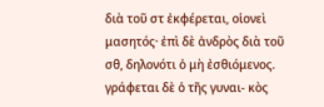διὰ τοῦ στ ἐκφέρεται, οἱονεὶ μασητός· ἐπὶ δὲ ἀνδρὸς διὰ τοῦ σθ, δηλονότι ὁ μὴ ἐσθιόμενος. γράφεται δὲ ὁ τῆς γυναι- κὸς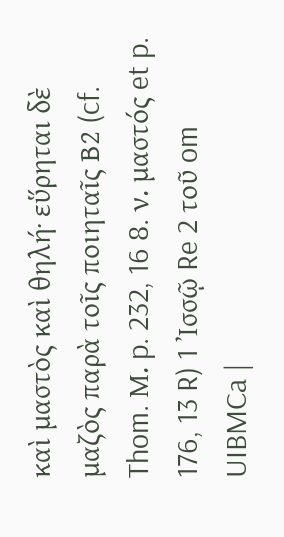καὶ μαστὸς καὶ θηλή· εὕρηται δὲ μαζὸς παρὰ τοῖς ποιηταῖς Β2 (cf. Thom. Μ. p. 232, 16 8. ν. μαστός et p. 176, 13 R) 1 Ἰσσῷ Re 2 τοῦ om UIBMCa |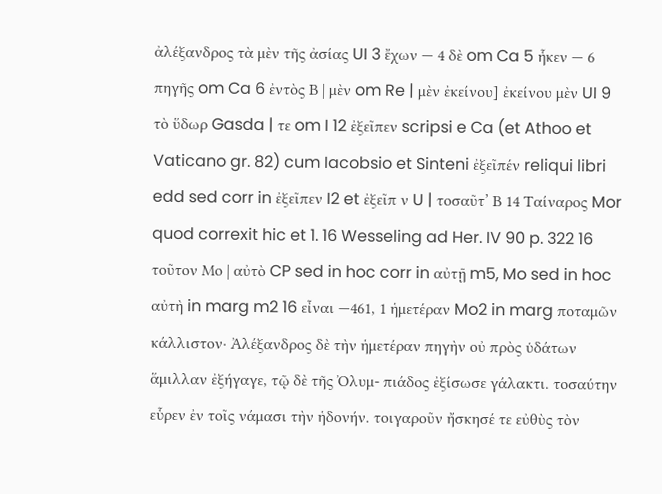ἀλέξανδρος τὰ μὲν τῆς ἀσίας UI 3 ἔχων — 4 δὲ om Ca 5 ἧκεν — 6 πηγῆς om Ca 6 ἐντὸς Β | μὲν om Re | μὲν ἐκείνου] ἐκείνου μὲν UI 9 τὸ ὕδωρ Gasda | τε om I 12 ἐξεῖπεν scripsi e Ca (et Athoo et Vaticano gr. 82) cum Iacobsio et Sinteni ἐξεῖπέν reliqui libri edd sed corr in ἐξεῖπεν I2 et ἐξεῖπ ν U | τοσαῦτ’ Β 14 Ταίναρος Mor quod correxit hic et 1. 16 Wesseling ad Her. IV 90 p. 322 16 τοῦτον Μο | αὐτὸ CP sed in hoc corr in αὐτῇ m5, Mo sed in hoc αὐτὴ in marg m2 16 εἶναι —461, 1 ἡμετέραν Mo2 in marg ποταμῶν κάλλιστον· Ἀλέξανδρος δὲ τὴν ἡμετέραν πηγὴν οὐ πρὸς ὑδάτων ἅμιλλαν ἐξήγαγε, τῷ δὲ τῆς Ὀλυμ- πιάδος ἐξίσωσε γάλακτι. τοσαύτην εὗρεν ἐν τοῖς νάμασι τὴν ἡδονήν. τοιγαροῦν ἤσκησέ τε εὐθὺς τὸν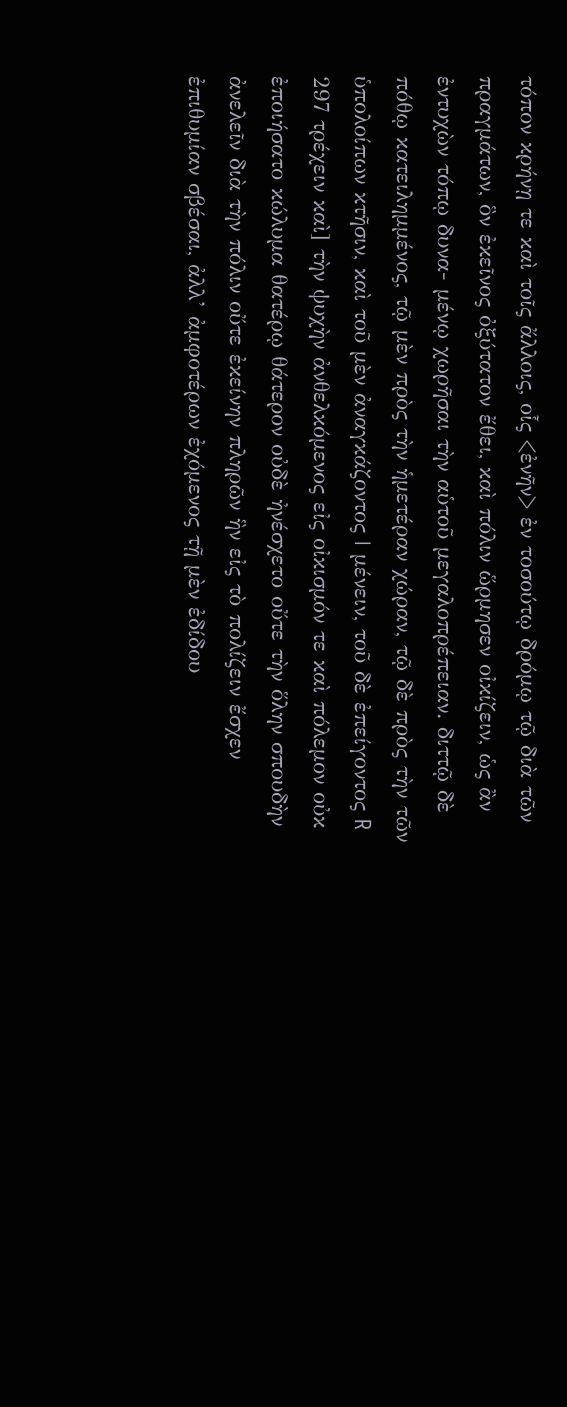τόπον κρήνῃ τε καὶ τοῖς ἄλλοις, οἷς <ἐνῆν> ἐν τοσούτῳ δρόμῳ τῷ διὰ τῶν πραγμάτων, ὃν ἐκεῖνος ὀξύτατον ἔθει, καὶ πόλιν ὥρμησεν οἰκίζειν, ὡς ἂν ἐντυχὼν τόπῳ δυνα- μένῳ χωρῆσαι τὴν αὑτοῦ μεγαλοπρέπειαν. διττῷ δὲ πόθῳ κατειλημμένος, τῷ μὲν πρὸς τὴν ἡμετέραν χώραν, τῷ δὲ πρὸς τὴν τῶν ὑπολοίπων κτῆσιν, καὶ τοῦ μὲν ἀναγκάζοντος | μένειν, τοῦ δὲ ἐπείγοντος R 297 τρέχειν καὶ] τὴν ψυχὴν ἀνθελκόμενος εἰς οἰκισμόν τε καὶ πόλεμον οὐκ ἐποιήσατο κώλυμα θατέρῳ θάτερον οὐδὲ ἠνέσχετο οὔτε τὴν ὅλην σπουδὴν ἀνελεῖν διὰ τὴν πόλιν οὔτε ἐκείνην πληρῶν ἣν εἰς τὸ πολίζειν ἔσχεν ἐπιθυμίαν σβέσαι, ἀλλ’ ἀμφοτέρων ἐχόμενος τῇ μὲν ἐδίδου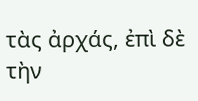τὰς ἀρχάς, ἐπὶ δὲ τὴν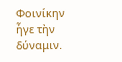Φοινίκην ἦγε τὴν δύναμιν.